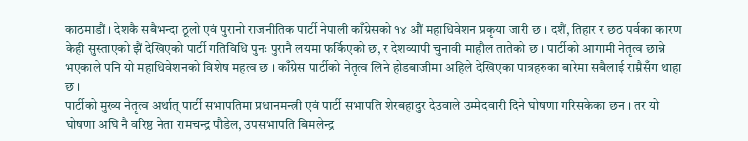काठमाडौं । देशकै सबैभन्दा ठूलो एवं पुरानो राजनीतिक पार्टी नेपाली काँग्रेसको १४ औं महाधिवेशन प्रकृया जारी छ । दशैं, तिहार र छठ पर्वका कारण केही सुस्ताएको झैं देखिएको पार्टी गतिविधि पुनः पुरानै लयमा फर्किएको छ, र देशव्यापी चुनावी माहौल तातेको छ । पार्टीको आगामी नेतृत्व छान्ने भएकाले पनि यो महाधिवेशनको विशेष महत्व छ । काँग्रेस पार्टीको नेतृत्व लिने होडबाजीमा अहिले देखिएका पात्रहरुका बारेमा सबैलाई राम्रैसँग थाहा छ ।
पार्टीको मुख्य नेतृत्व अर्थात् पार्टी सभापतिमा प्रधानमन्त्री एवं पार्टी सभापति शेरबहादुर देउवाले उम्मेदवारी दिने घोषणा गरिसकेका छन । तर यो घोषणा अघि नै वरिष्ठ नेता रामचन्द्र पौडेल, उपसभापति बिमलेन्द्र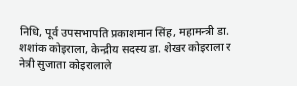निधि, पूर्व उपसभापति प्रकाशमान सिंह, महामन्त्री डा. शशांक कोइराला, केन्द्रीय सदस्य डा. शेखर कोइराला र नेत्री सुजाता कोइरालाले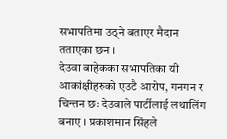सभापतिमा उठ्ने बताएर मैदान तताएका छन ।
देउवा बाहेकका सभापतिका यी आकांक्षीहरुको एउटै आरोप, गनगन र चिन्तन छः देउवाले पार्टीलाई लथालिंग बनाए । प्रकाशमान सिंहले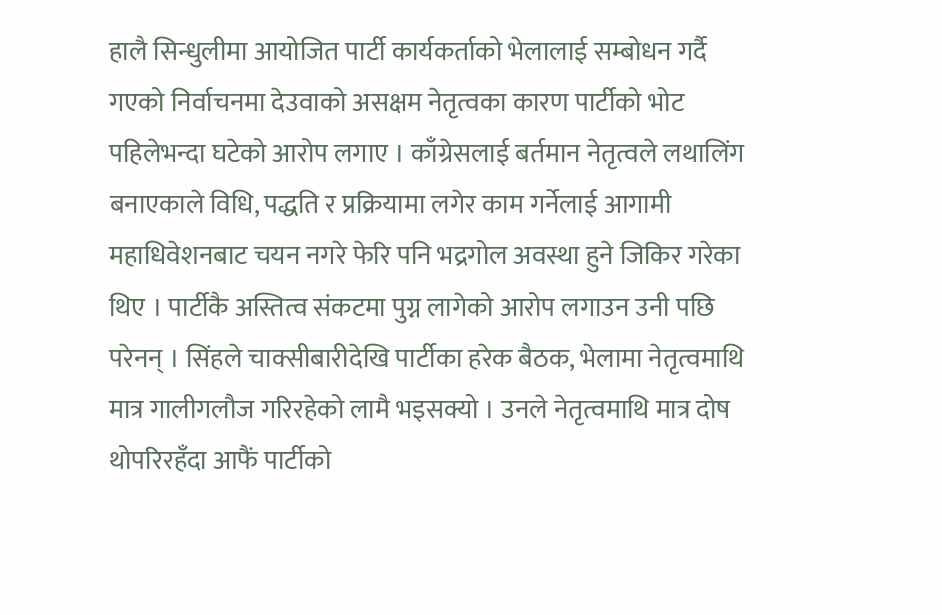हालै सिन्धुलीमा आयोजित पार्टी कार्यकर्ताको भेलालाई सम्बोधन गर्दै गएको निर्वाचनमा देउवाको असक्षम नेतृत्वका कारण पार्टीको भोट पहिलेभन्दा घटेको आरोप लगाए । काँग्रेसलाई बर्तमान नेतृत्वले लथालिंग बनाएकाले विधि, पद्धति र प्रक्रियामा लगेर काम गर्नेलाई आगामी महाधिवेशनबाट चयन नगरे फेरि पनि भद्रगोल अवस्था हुने जिकिर गरेका थिए । पार्टीकै अस्तित्व संकटमा पुग्न लागेको आरोप लगाउन उनी पछि परेनन् । सिंहले चाक्सीबारीदेखि पार्टीका हरेक बैठक, भेलामा नेतृत्वमाथि मात्र गालीगलौज गरिरहेको लामै भइसक्यो । उनले नेतृत्वमाथि मात्र दोष थोपरिरहँदा आफैं पार्टीको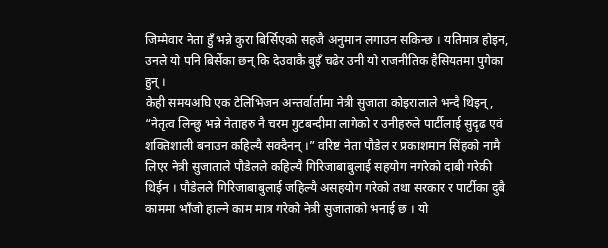जिम्मेवार नेता हुँ भन्ने कुरा बिर्सिएको सहजै अनुमान लगाउन सकिन्छ । यतिमात्र होइन, उनले यो पनि बिर्सेका छन् कि देउवाकै बुइँ चढेर उनी यो राजनीतिक हैसियतमा पुगेका हुन् ।
केही समयअघि एक टेलिभिजन अन्तर्वार्तामा नेत्री सुजाता कोइरालाले भन्दै थिइन्, “नेतृत्व लिन्छु भन्ने नेताहरु नै चरम गुटबन्दीमा लागेको र उनीहरुले पार्टीलाई सुदृढ एवं शक्तिशाली बनाउन कहिल्यै सक्दैनन् ।” वरिष्ट नेता पौडेल र प्रकाशमान सिंहको नामै लिएर नेत्री सुजाताले पौडेलले कहिल्यै गिरिजाबाबुलाई सहयोग नगरेको दाबी गरेकी थिईन । पौडेलले गिरिजाबाबुलाई जहिल्यै असहयोग गरेको तथा सरकार र पार्टीका दुबै काममा भाँजो हाल्ने काम मात्र गरेको नेत्री सुजाताको भनाई छ । यो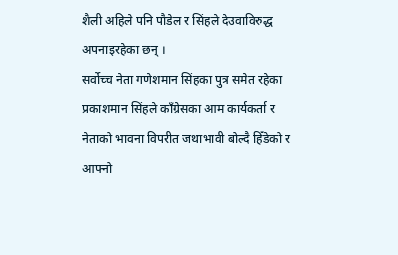शैली अहिले पनि पौडेल र सिंहले देउवाविरुद्ध अपनाइरहेका छन् ।
सर्वोच्च नेता गणेशमान सिंहका पुत्र समेत रहेका प्रकाशमान सिंहले काँग्रेसका आम कार्यकर्ता र नेताको भावना विपरीत जथाभावी बोल्दै हिँडेको र आफ्नो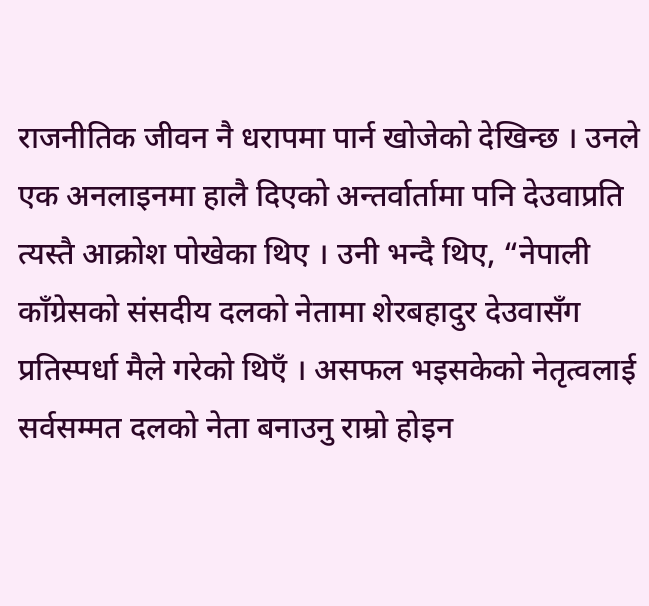राजनीतिक जीवन नै धरापमा पार्न खोजेको देखिन्छ । उनले एक अनलाइनमा हालै दिएको अन्तर्वार्तामा पनि देउवाप्रति त्यस्तै आक्रोश पोखेका थिए । उनी भन्दै थिए, “नेपाली काँग्रेसको संसदीय दलको नेतामा शेरबहादुर देउवासँग प्रतिस्पर्धा मैले गरेको थिएँ । असफल भइसकेको नेतृत्वलाई सर्वसम्मत दलको नेता बनाउनु राम्रो होइन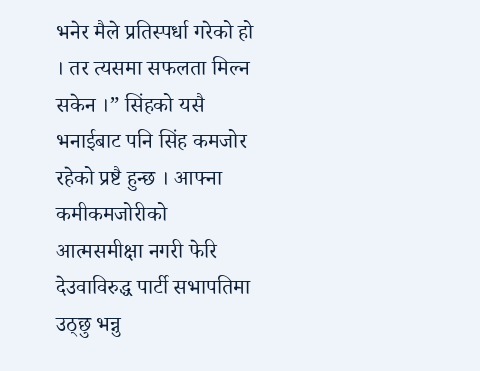भनेर मैले प्रतिस्पर्धा गरेको हो । तर त्यसमा सफलता मिल्न सकेन ।” सिंहको यसै भनाईबाट पनि सिंह कमजोर रहेको प्रष्टै हुन्छ । आफ्ना कमीकमजोरीको आत्मसमीक्षा नगरी फेरि देउवाविरुद्ध पार्टी सभापतिमा उठ्छु भन्नु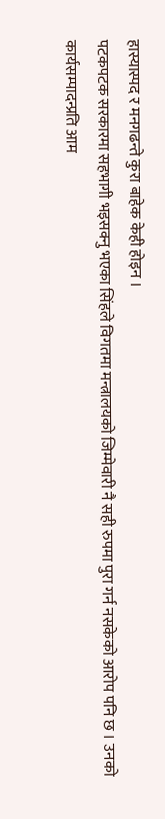हास्यास्पद र मनगढन्ते कुरा बाहेक केही होइन ।
पटकपटक सरकारमा सहभागी भइसक्नु भएका सिंहले विगतमा मन्त्रालयको जिम्मेवारी नै सही रुपमा पुरा गर्न नसकेको आरोप पनि छ । उनको कार्यसम्पादन्प्रति आम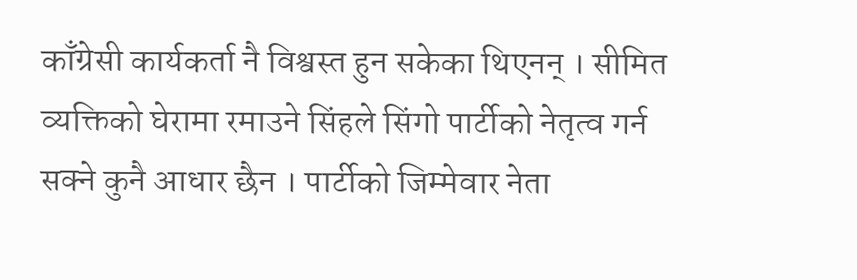काँग्रेसी कार्यकर्ता नै विश्वस्त हुन सकेका थिएनन् । सीमित व्यक्तिको घेरामा रमाउने सिंहले सिंगो पार्टीको नेतृत्व गर्न सक्ने कुनै आधार छैन । पार्टीको जिम्मेवार नेता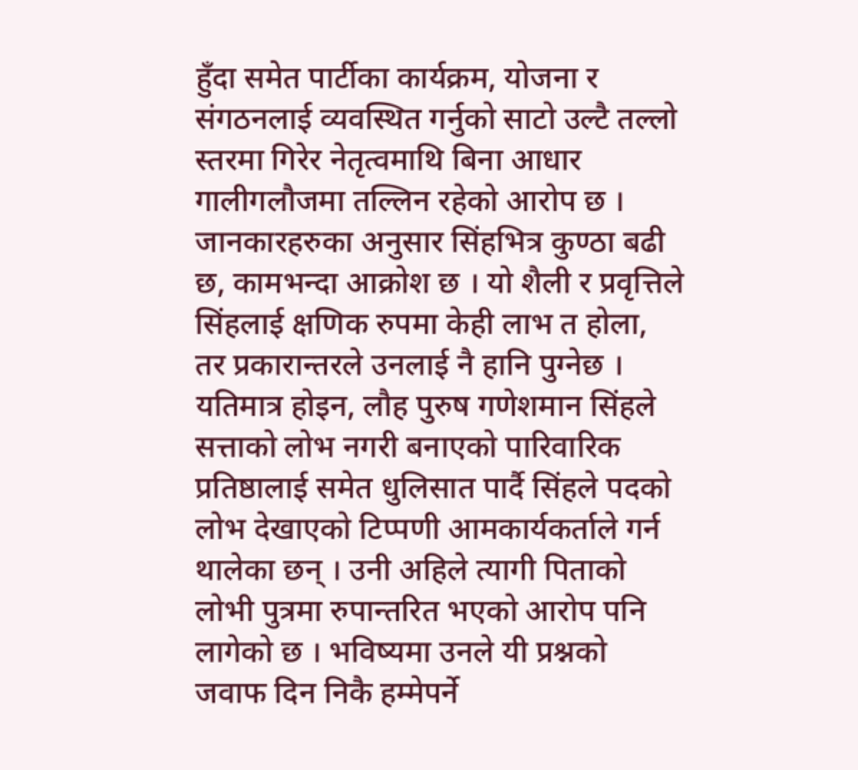हुँदा समेत पार्टीका कार्यक्रम, योजना र संगठनलाई व्यवस्थित गर्नुको साटो उल्टै तल्लो स्तरमा गिरेर नेतृत्वमाथि बिना आधार गालीगलौजमा तल्लिन रहेको आरोप छ । जानकारहरुका अनुसार सिंहभित्र कुण्ठा बढी छ, कामभन्दा आक्रोश छ । यो शैली र प्रवृत्तिले सिंहलाई क्षणिक रुपमा केही लाभ त होला, तर प्रकारान्तरले उनलाई नै हानि पुग्नेछ । यतिमात्र होइन, लौह पुरुष गणेशमान सिंहले सत्ताको लोभ नगरी बनाएको पारिवारिक प्रतिष्ठालाई समेत धुलिसात पार्दै सिंहले पदको लोभ देखाएको टिप्पणी आमकार्यकर्ताले गर्न थालेका छन् । उनी अहिले त्यागी पिताको लोभी पुत्रमा रुपान्तरित भएको आरोप पनि लागेको छ । भविष्यमा उनले यी प्रश्नको जवाफ दिन निकै हम्मेपर्ने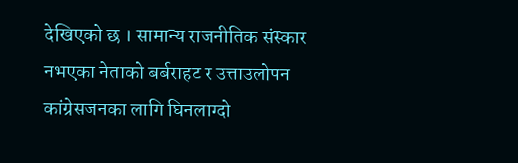देखिएको छ । सामान्य राजनीतिक संस्कार नभएका नेताको बर्बराहट र उत्ताउलोपन कांग्रेसजनका लागि घिनलाग्दो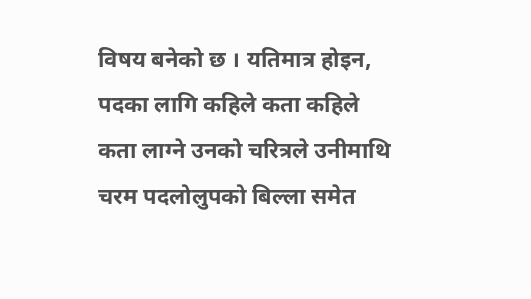विषय बनेको छ । यतिमात्र होइन, पदका लागि कहिले कता कहिले कता लाग्ने उनको चरित्रले उनीमाथि चरम पदलोलुपको बिल्ला समेत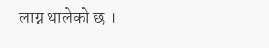लाग्न थालेको छ ।